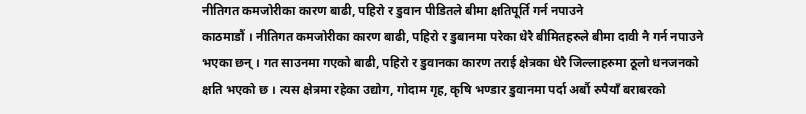नीतिगत कमजोरीका कारण बाढी, पहिरो र डुवान पीडितले बीमा क्षतिपूर्ति गर्न नपाउने
काठमाडौं । नीतिगत कमजोरीका कारण बाढी, पहिरो र डुबानमा परेका धेरै बीमितहरुले बीमा दावी नै गर्न नपाउने भएका छन् । गत साउनमा गएको बाढी, पहिरो र डुवानका कारण तराई क्षेत्रका धेरै जिल्लाहरुमा ठूलो धनजनको क्षति भएको छ । त्यस क्षेत्रमा रहेका उद्योग, गोदाम गृह, कृषि भण्डार डुवानमा पर्दा अर्बौ रुपैयाँ बराबरको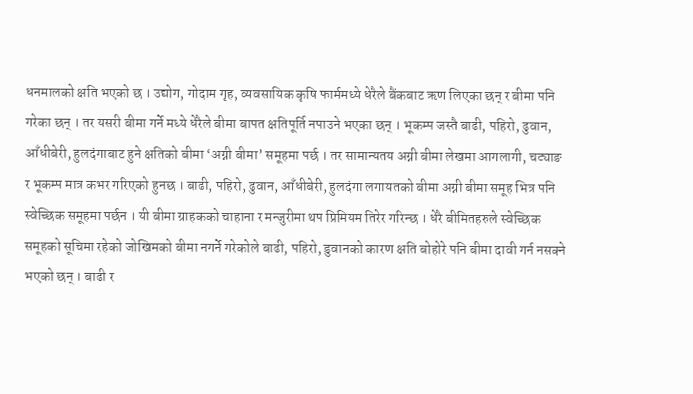धनमालको क्षति भएको छ । उद्योग, गोदाम गृह, व्यवसायिक कृषि फार्ममध्ये धेरैले बैंकबाट ऋण लिएका छन् र बीमा पनि गरेका छन् । तर यसरी बीमा गर्ने मध्ये धेरैले बीमा बापत क्षतिपूर्ति नपाउने भएका छन् । भूकम्प जस्तै बाढी, पहिरो, ढुवान, आँधीबेरी, हुलदंगाबाट हुने क्षतिको बीमा ‘अग्नी बीमा’ समूहमा पर्छ । तर सामान्यतय अग्नी बीमा लेखमा आगलागी, चट्याङ र भूकम्प मात्र कभर गरिएको हुनछ । बाढी, पहिरो, ढुवान, आँधीबेरी, हुलदंगा लगायतको बीमा अग्नी बीमा समूह भित्र पनि स्वेच्छिक समूहमा पर्छन । यी बीमा ग्राहकको चाहाना र मन्जुरीमा थप प्रिमियम तिरेर गरिन्छ । धेरै बीमितहरुले स्वेच्छिक समूहको सूचिमा रहेको जोखिमको बीमा नगर्ने गरेकोले बाढी, पहिरो, डुवानको कारण क्षति बोहोरे पनि बीमा दावी गर्न नसक्ने भएको छन् । बाढी र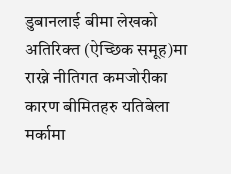डुबानलाई बीमा लेखको अतिरिक्त (ऐच्छिक समूह)मा राख्ने नीतिगत कमजोरीका कारण बीमितहरु यतिबेला मर्कामा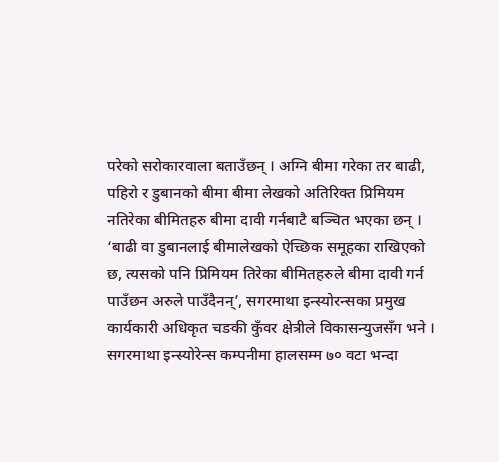परेको सरोकारवाला बताउँछन् । अग्नि बीमा गरेका तर बाढी, पहिरो र डुबानको बीमा बीमा लेखको अतिरिक्त प्रिमियम नतिरेका बीमितहरु बीमा दावी गर्नबाटै बञ्चित भएका छन् । ‘बाढी वा डुबानलाई बीमालेखको ऐच्छिक समूहका राखिएको छ, त्यसको पनि प्रिमियम तिरेका बीमितहरुले बीमा दावी गर्न पाउँछन अरुले पाउँदैनन्’, सगरमाथा इन्स्योरन्सका प्रमुख कार्यकारी अधिकृत चङकी कुँवर क्षेत्रीले विकासन्युजसँग भने । सगरमाथा इन्स्योरेन्स कम्पनीमा हालसम्म ७० वटा भन्दा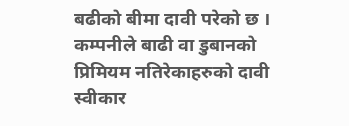बढीको बीमा दावी परेको छ । कम्पनीले बाढी वा डुबानको प्रिमियम नतिरेकाहरुको दावी स्वीकार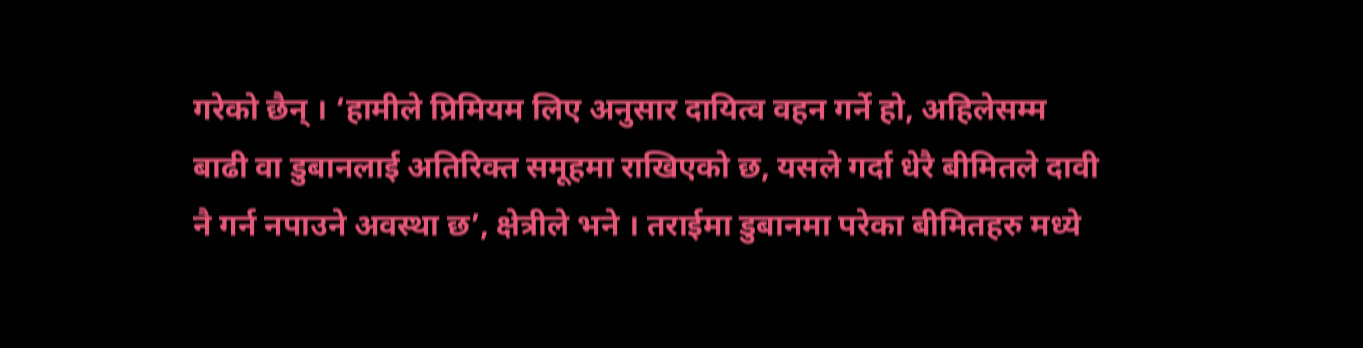गरेको छैन् । ‘हामीले प्रिमियम लिए अनुसार दायित्व वहन गर्ने हो, अहिलेसम्म बाढी वा डुबानलाई अतिरिक्त समूहमा राखिएको छ, यसले गर्दा धेरै बीमितले दावी नै गर्न नपाउने अवस्था छ’, क्षेत्रीले भने । तराईमा डुबानमा परेका बीमितहरु मध्ये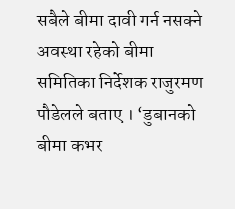सबैले बीमा दावी गर्न नसक्ने अवस्था रहेको बीमा समितिका निर्देशक राजुरमण पौडेलले बताए । ‘डुबानको बीमा कभर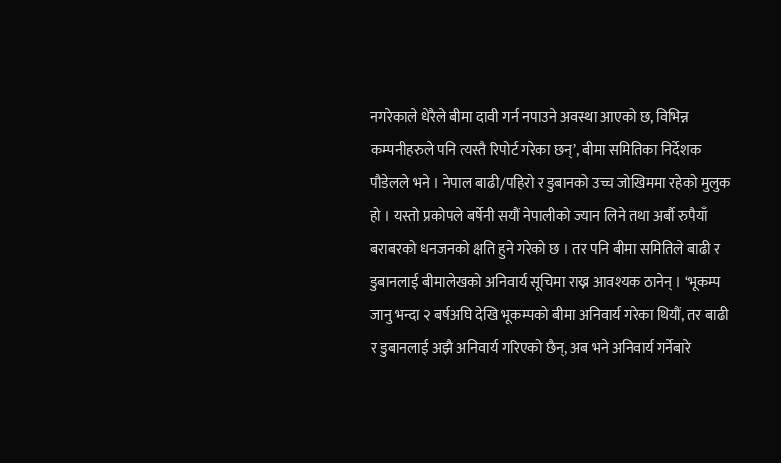नगरेकाले धेरैले बीमा दावी गर्न नपाउने अवस्था आएको छ, विभिन्न कम्पनीहरुले पनि त्यस्तै रिपोर्ट गरेका छन्’, बीमा समितिका निर्देशक पौडेलले भने । नेपाल बाढी/पहिरो र डुबानको उच्च जोखिममा रहेको मुलुक हो । यस्तो प्रकोपले बर्षेनी सयौं नेपालीको ज्यान लिने तथा अर्बौ रुपैयाँ बराबरको धनजनको क्षति हुने गरेको छ । तर पनि बीमा समितिले बाढी र डुबानलाई बीमालेखको अनिवार्य सूचिमा राख्न आवश्यक ठानेन् । ‘भूकम्प जानु भन्दा २ बर्षअघि देखि भूकम्पको बीमा अनिवार्य गरेका थियौं, तर बाढी र डुबानलाई अझै अनिवार्य गरिएको छैन्, अब भने अनिवार्य गर्नेबारे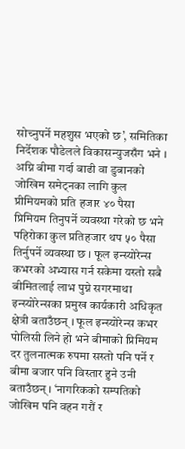सोच्नुपर्ने महशुस भएको छ’, समितिका निर्देशक पौडेलले विकासन्युजसँग भने । अग्नि बीमा गर्दा बाढी वा डुबानको जोखिम समेट्नका लागि कुल प्रीमियमको प्रति हजार ४० पैसा प्रिमियम तिनुपर्ने व्यवस्था गरेको छ भने पहिरोका कुल प्रतिहजार थप ५० पैसा तिर्नुपर्ने व्यवस्था छ । फूल इन्स्योरेन्स कभरको अभ्यास गर्न सकेमा यस्तो सबै बीमितलाई लाभ पुग्ने सगरमाथा इन्स्योरेन्सका प्रमुख कार्यकारी अधिकृत क्षेत्री बताउँछन् । फूल इन्स्योरेन्स कभर पोलिसी लिने हो भने बीमाको प्रिमियम दर तुलनात्मक रुपमा सस्तो पनि पर्ने र बीमा बजार पनि विस्तार हुने उनी बताउँछन् । ‘नागरिकको सम्पतिको जोखिम पनि वहन गरौं र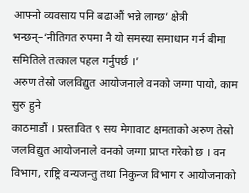आफ्नो व्यवसाय पनि बढाऔं भन्ने लाग्छ’ क्षेत्री भन्छन्–‘नीतिगत रुपमा नै यो समस्या समाधान गर्न बीमा समितिले तत्काल पहल गर्नुपर्छ ।’
अरुण तेस्रो जलविद्युत आयोजनाले वनको जग्गा पायो, काम सुरु हुने
काठमाडौं । प्रस्तावित ९ सय मेगावाट क्षमताको अरुण तेस्रो जलविद्युत आयोजनाले वनको जग्गा प्राप्त गरेको छ । वन विभाग, राष्ट्रि वन्यजन्तु तथा निकुन्ज विभाग र आयोजनाको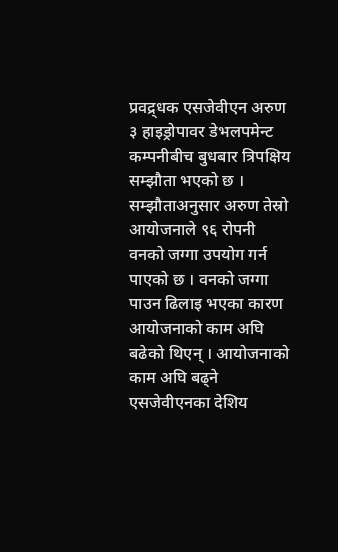प्रवद्र्धक एसजेवीएन अरुण ३ हाइड्रोपावर डेभलपमेन्ट कम्पनीबीच बुधबार त्रिपक्षिय सम्झौता भएको छ । सम्झौताअनुसार अरुण तेस्रो आयोजनाले ९६ रोपनी वनको जग्गा उपयोग गर्न पाएको छ । वनको जग्गा पाउन ढिलाइ भएका कारण आयोजनाको काम अघि बढेको थिएन् । आयोजनाको काम अघि बढ्ने एसजेवीएनका देशिय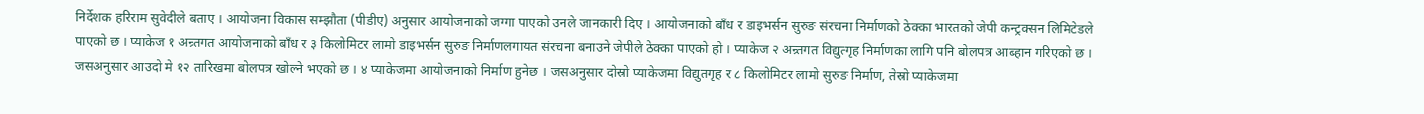निर्देशक हरिराम सुवेदीले बताए । आयोजना विकास सम्झौता (पीडीए) अनुसार आयोजनाको जग्गा पाएको उनले जानकारी दिए । आयोजनाको बाँध र डाइभर्सन सुरुङ संरचना निर्माणको ठेक्का भारतको जेपी कन्ट्रक्सन लिमिटेडले पाएको छ । प्याकेज १ अन्र्तगत आयोजनाको बाँध र ३ किलोमिटर लामो डाइभर्सन सुरुङ निर्माणलगायत संरचना बनाउने जेपीले ठेक्का पाएको हो । प्याकेज २ अन्र्तगत विद्युत्गृह निर्माणका लागि पनि बोलपत्र आब्हान गरिएको छ । जसअनुसार आउदो मे १२ तारिखमा बोलपत्र खोल्ने भएको छ । ४ प्याकेजमा आयोजनाको निर्माण हुनेछ । जसअनुसार दोस्रो प्याकेजमा विद्युतगृह र ८ किलोमिटर लामो सुरुङ निर्माण, तेस्रो प्याकेजमा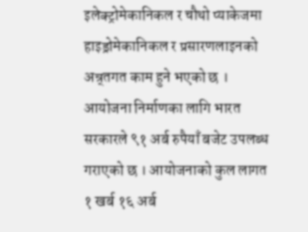इलेक्ट्रोमेकानिकल र चौथो प्याकेजमा हाइड्रोमेकानिकल र प्रसारणलाइनको अन्र्तगत काम हुने भएको छ । आयोजना निर्माणका लागि भारत सरकारले ९१ अर्ब रुपैयाँ बजेट उपलब्ध गराएको छ । आयोजनाको कुल लागत १ खर्ब १६ अर्ब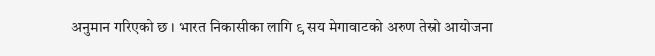अनुमान गरिएको छ । भारत निकासीका लागि ९ सय मेगावाटको अरुण तेस्रो आयोजना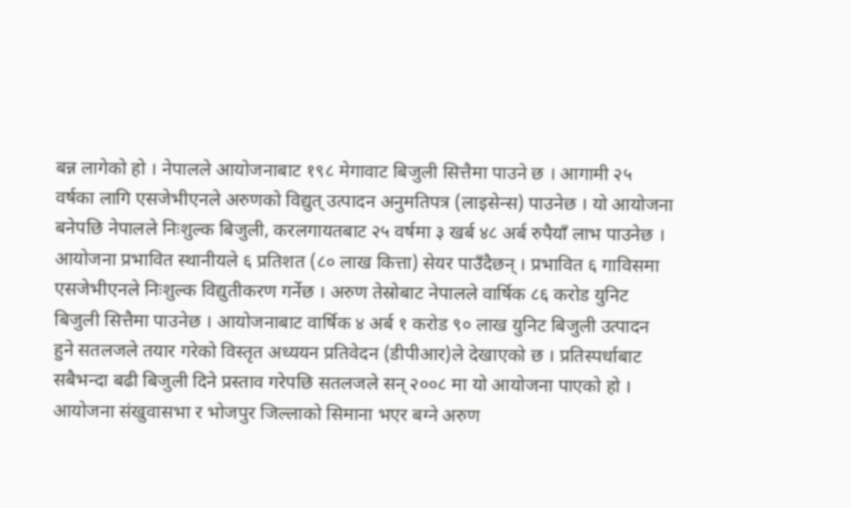बन्न लागेको हो । नेपालले आयोजनाबाट १९८ मेगावाट बिजुली सित्तैमा पाउने छ । आगामी २५ वर्षका लागि एसजेभीएनले अरुणको विद्युत् उत्पादन अनुमतिपत्र (लाइसेन्स) पाउनेछ । यो आयोजना बनेपछि नेपालले निःशुल्क बिजुली, करलगायतबाट २५ वर्षमा ३ खर्ब ४८ अर्ब रुपैयाँ लाभ पाउनेछ । आयोजना प्रभावित स्थानीयले ६ प्रतिशत (८० लाख कित्ता) सेयर पाउँदैछन् । प्रभावित ६ गाविसमा एसजेभीएनले निःशुल्क विद्युतीकरण गर्नेछ । अरुण तेस्रोबाट नेपालले वार्षिक ८६ करोड युनिट बिजुली सित्तैमा पाउनेछ । आयोजनाबाट वार्षिक ४ अर्ब १ करोड ९० लाख युनिट बिजुली उत्पादन हुने सतलजले तयार गरेको विस्तृत अध्ययन प्रतिवेदन (डीपीआर)ले देखाएको छ । प्रतिस्पर्धाबाट सबैभन्दा बढी बिजुली दिने प्रस्ताव गरेपछि सतलजले सन् २००८ मा यो आयोजना पाएको हो । आयोजना संखुवासभा र भोजपुर जिल्लाको सिमाना भएर बग्ने अरुण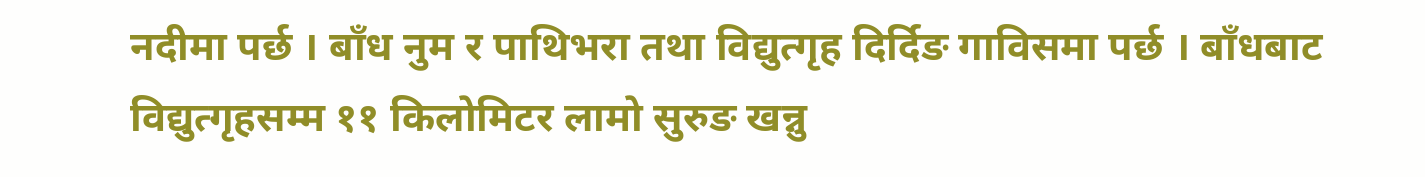नदीमा पर्छ । बाँध नुम र पाथिभरा तथा विद्युत्गृह दिर्दिङ गाविसमा पर्छ । बाँधबाट विद्युत्गृहसम्म ११ किलोमिटर लामो सुरुङ खन्नु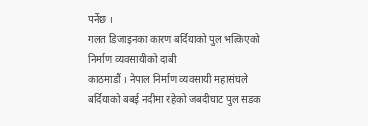पर्नेछ ।
गलत डिजाइनका कारण बर्दियाको पुल भत्किएको निर्माण व्यवसायीको दाबी
काठमाडौं । नेपाल निर्माण व्यवसायी महासंघले बर्दियाको बबई नदीमा रहेको जबदीघाट पुल सडक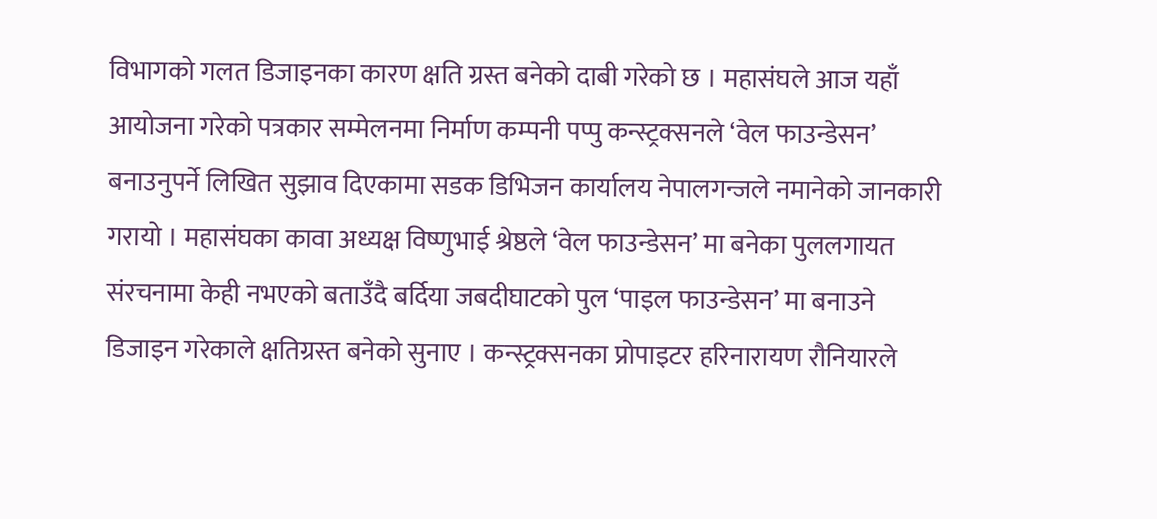विभागको गलत डिजाइनका कारण क्षति ग्रस्त बनेको दाबी गरेको छ । महासंघले आज यहाँ आयोजना गरेको पत्रकार सम्मेलनमा निर्माण कम्पनी पप्पु कन्स्ट्रक्सनले ‘वेल फाउन्डेसन’ बनाउनुपर्ने लिखित सुझाव दिएकामा सडक डिभिजन कार्यालय नेपालगन्जले नमानेको जानकारी गरायो । महासंघका कावा अध्यक्ष विष्णुभाई श्रेष्ठले ‘वेल फाउन्डेसन’ मा बनेका पुललगायत संरचनामा केही नभएको बताउँदै बर्दिया जबदीघाटको पुल ‘पाइल फाउन्डेसन’ मा बनाउने डिजाइन गरेकाले क्षतिग्रस्त बनेको सुनाए । कन्स्ट्रक्सनका प्रोपाइटर हरिनारायण रौनियारले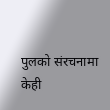पुलको संरचनामा केही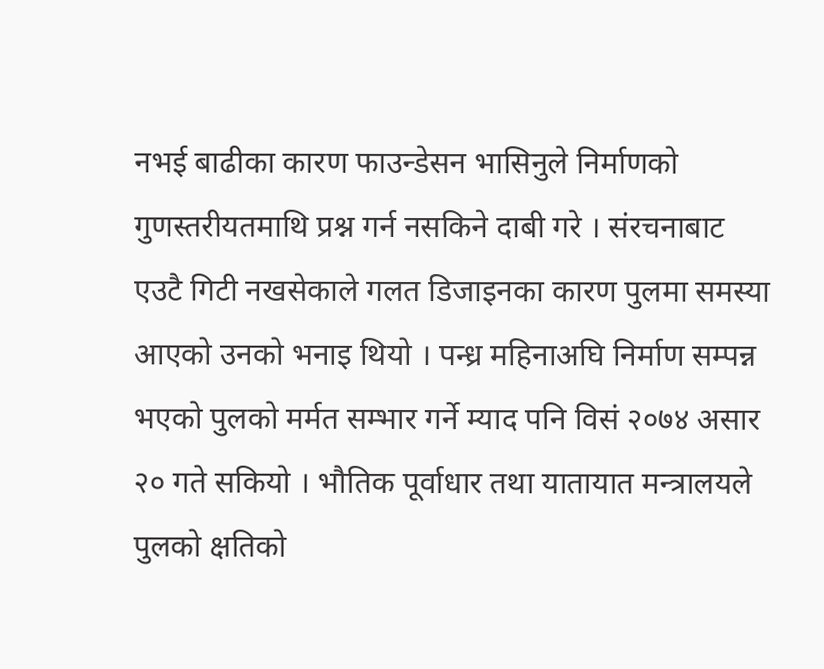नभई बाढीका कारण फाउन्डेसन भासिनुले निर्माणको गुणस्तरीयतमाथि प्रश्न गर्न नसकिने दाबी गरे । संरचनाबाट एउटै गिटी नखसेकाले गलत डिजाइनका कारण पुलमा समस्या आएको उनको भनाइ थियो । पन्ध्र महिनाअघि निर्माण सम्पन्न भएको पुलको मर्मत सम्भार गर्ने म्याद पनि विसं २०७४ असार २० गते सकियो । भौतिक पूर्वाधार तथा यातायात मन्त्रालयले पुलको क्षतिको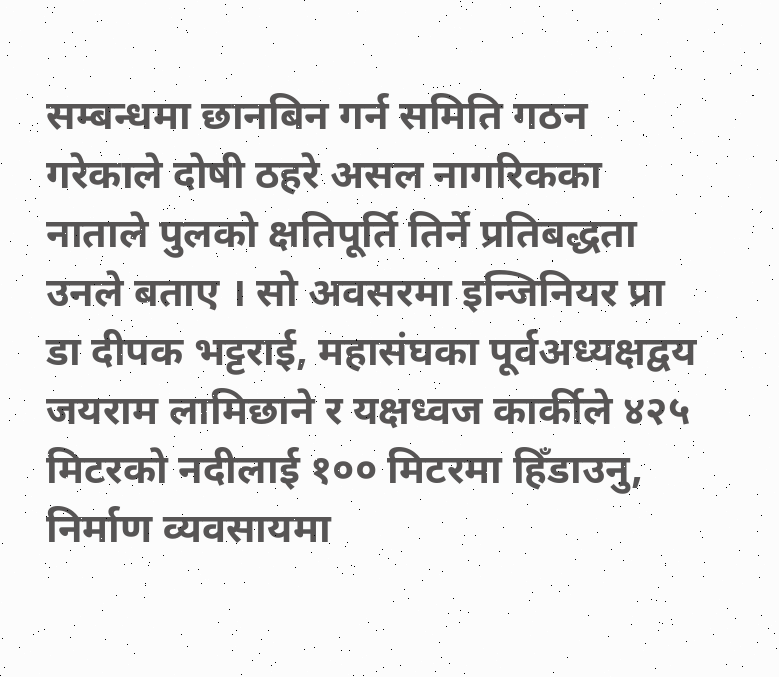सम्बन्धमा छानबिन गर्न समिति गठन गरेकाले दोषी ठहरे असल नागरिकका नाताले पुलको क्षतिपूर्ति तिर्ने प्रतिबद्धता उनले बताए । सो अवसरमा इन्जिनियर प्रा डा दीपक भट्टराई, महासंघका पूर्वअध्यक्षद्वय जयराम लामिछाने र यक्षध्वज कार्कीले ४२५ मिटरको नदीलाई १०० मिटरमा हिँडाउनु, निर्माण व्यवसायमा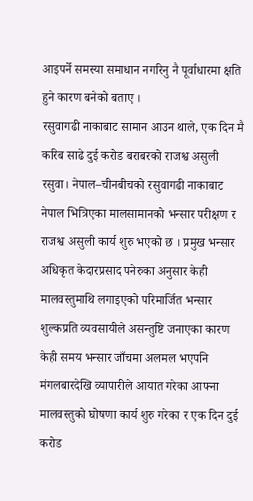आइपर्ने समस्या समाधान नगरिनु नै पूर्वाधारमा क्षति हुने कारण बनेको बताए ।
रसुवागढी नाकाबाट सामान आउन थाले, एक दिन मै करिब साढे दुई करोड बराबरको राजश्व असुली
रसुवा। नेपाल–चीनबीचको रसुवागढी नाकाबाट नेपाल भित्रिएका मालसामानको भन्सार परीक्षण र राजश्व असुली कार्य शुरु भएको छ । प्रमुख भन्सार अधिकृत केदारप्रसाद पनेरुका अनुसार केही मालवस्तुमाथि लगाइएको परिमार्जित भन्सार शुल्कप्रति व्यवसायीले असन्तुष्टि जनाएका कारण केही समय भन्सार जाँचमा अलमल भएपनि मंगलबारदेखि व्यापारीले आयात गरेका आफ्ना मालवस्तुको घोषणा कार्य शुरु गरेका र एक दिन दुई करोड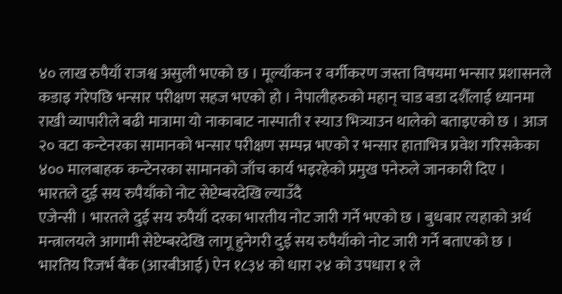४० लाख रुपैयाँ राजश्व असुली भएको छ । मूल्याँकन र वर्गीकरण जस्ता विषयमा भन्सार प्रशासनले कडाइ गरेपछि भन्सार परीक्षण सहज भएको हो । नेपालीहरुको महान् चाड बडा दशैँलाई ध्यानमा राखी व्यापारीले बढी मात्रामा यो नाकाबाट नास्पाती र स्याउ भित्र्याउन थालेको बताइएको छ । आज २० वटा कन्टेनरका सामानको भन्सार परीक्षण सम्पन्न भएको र भन्सार हाताभित्र प्रवेश गरिसकेका ४०० मालबाहक कन्टेनरका सामानको जाँच कार्य भइरहेको प्रमुख पनेरुले जानकारी दिए ।
भारतले दुई सय रुपैयाँको नोट सेप्टेम्बरदेखि ल्याउँदै
एजेन्सी । भारतले दुई सय रुपैयाँ दरका भारतीय नोट जारी गर्ने भएको छ । बुधबार त्यहाको अर्थ मन्त्रालयले आगामी सेप्टेम्बरदेखि लागू हुनेगरी दुई सय रुपैयाँको नोट जारी गर्ने बताएको छ । भारतिय रिजर्भ बैंक (आरबीआई) ऐन १८३४ को धारा २४ को उपधारा १ ले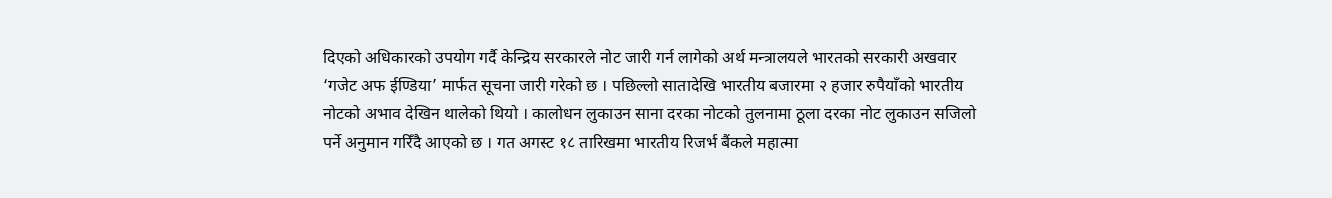दिएको अधिकारको उपयोग गर्दै केन्द्रिय सरकारले नोट जारी गर्न लागेको अर्थ मन्त्रालयले भारतको सरकारी अखवार ‘गजेट अफ ईण्डिया’ मार्फत सूचना जारी गरेको छ । पछिल्लो सातादेखि भारतीय बजारमा २ हजार रुपैयाँको भारतीय नोटको अभाव देखिन थालेको थियो । कालोधन लुकाउन साना दरका नोटको तुलनामा ठूला दरका नोट लुकाउन सजिलो पर्ने अनुमान गरिँदै आएको छ । गत अगस्ट १८ तारिखमा भारतीय रिजर्भ बैंकले महात्मा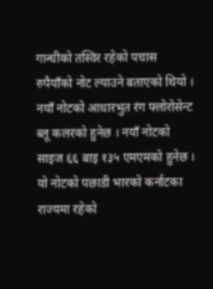गान्धीको तस्विर रहेको पचास रुपैयाँको नोट ल्याउने बताएको थियो । नयाँ नोटको आधारभुत रंग फ्लोरोसेन्ट ब्लू कलरको हुनेछ । नयाँ नोटको साइज ६६ बाइ १३५ एमएमको हुनेछ । यो नोटको पछाडी भारको कर्नाटका राज्यमा रहेको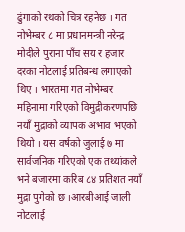ढुंगाको रथको चित्र रहनेछ । गत नोभेम्बर ८ मा प्रधानमन्त्री नरेन्द्र मोदीले पुराना पाँच सय र हजार दरका नोटलाई प्रतिबन्ध लगाएको थिए । भारतमा गत नोभेम्बर महिनामा गरिएको विमुद्रीकरणपछि नयाँ मुद्राको व्यापक अभाव भएको थियो । यस वर्षको जुलाई ७ मा सार्वजनिक गरिएको एक तथ्यांकले भने बजारमा करिब ८४ प्रतिशत नयाँ मुद्रा पुगेको छ ।आरबीआई जाली नोटलाई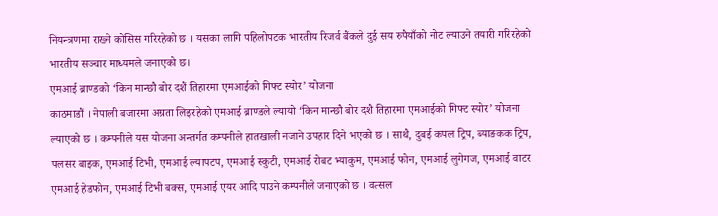नियन्त्रणमा राख्ने कोसिस गरिरहेको छ । यसका लागि पहिलोपटक भारतीय रिजर्व बैंकले दुई सय रुपैयाँको नोट ल्याउने तयारी गरिरहेको भारतीय सञ्चार माध्यमले जनाएको छ।
एमआई ब्राण्डको ‘किन मान्छौ बोर दशैं तिहारमा एमआईको गिफ्ट स्योर’ योजना
काठमाडौं । नेपाली बजारमा अग्रता लिइरहेको एमआई ब्राण्डले ल्यायो ‘किन मान्छौ बोर दशै तिहारमा एमआईको गिफ्ट स्योर’ योजना ल्याएको छ । कम्पनीले यस योजना अन्तर्गत कम्पनीले हातखाली नजाने उपहार दिने भएको छ । साथै, दुबई कपल ट्रिप, ब्याङकक ट्रिप, पलसर बाइक, एमआई टिभी, एमआई ल्यापटप, एमआई स्कुटी, एमआई रोबट भ्याकुम, एमआई फोन, एमआई लुगेगज, एमआई वाटर एमआई हेडफोन, एमआई टिभी बक्स, एमआई एयर आदि पाउने कम्पनीले जनाएको छ । वत्सल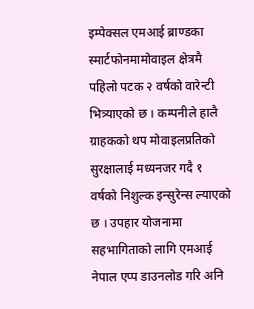इम्पेक्सल एमआई ब्राण्डका स्मार्टफोनमामोवाइल क्षेत्रमै पहिलो पटक २ वर्षको वारेन्टी भित्र्याएको छ । कम्पनीले हालै ग्राहकको थप मोवाइलप्रतिको सुरक्षालाई मध्यनजर गदै १ वर्षको निशुल्क इन्सुरेन्स ल्याएको छ । उपहार योजनामा सहभागिताको लागि एमआई नेपाल एप्प डाउनलोड गरि अनि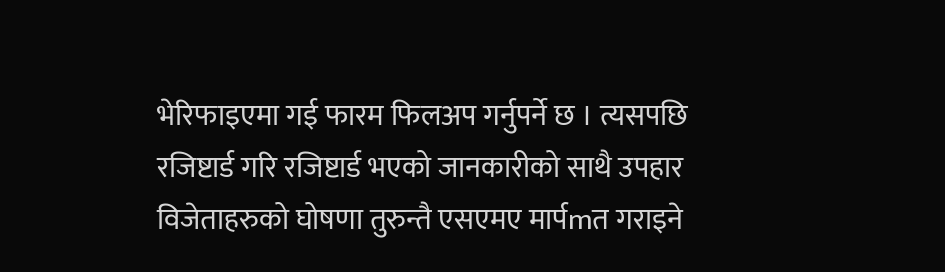भेरिफाइएमा गई फारम फिलअप गर्नुपर्ने छ । त्यसपछि रजिष्टार्ड गरि रजिष्टार्ड भएको जानकारीको साथै उपहार विजेताहरुको घोषणा तुरुन्तै एसएमए मार्पmत गराइने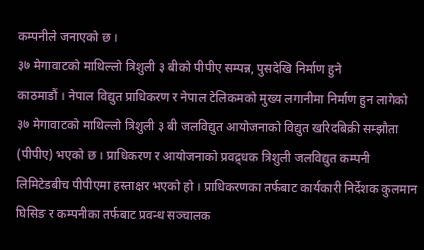कम्पनीले जनाएको छ ।
३७ मेगावाटको माथिल्लो त्रिशुली ३ बीको पीपीए सम्पन्न, पुसदेखि निर्माण हुने
काठमाडौं । नेपाल विद्युत प्राधिकरण र नेपाल टेलिकमको मुख्य लगानीमा निर्माण हुन लागेको ३७ मेगावाटको माथिल्लो त्रिशुली ३ बी जलविद्युत आयोजनाको विद्युत खरिदबिक्री सम्झौता (पीपीए) भएको छ । प्राधिकरण र आयोजनाको प्रवद्र्धक त्रिशुली जलविद्युत कम्पनी लिमिटेडबीच पीपीएमा हस्ताक्षर भएको हो । प्राधिकरणका तर्फबाट कार्यकारी निर्देशक कुलमान घिसिङ र कम्पनीका तर्फबाट प्रवन्ध सञ्चालक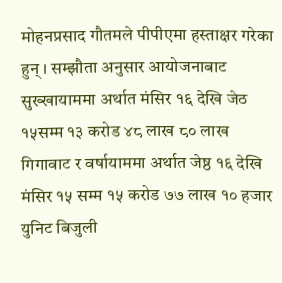मोहनप्रसाद गौतमले पीपीएमा हस्ताक्षर गरेका हुन् । सम्झौता अनुसार आयोजनाबाट सुख्खायाममा अर्थात मंसिर १६ देखि जेठ १५सम्म १३ करोड ४८ लाख ८० लाख गिगावाट र वर्षायाममा अर्थात जेष्ठ १६ देखि मंसिर १५ सम्म १५ करोड ७७ लाख १० हजार युनिट बिजुली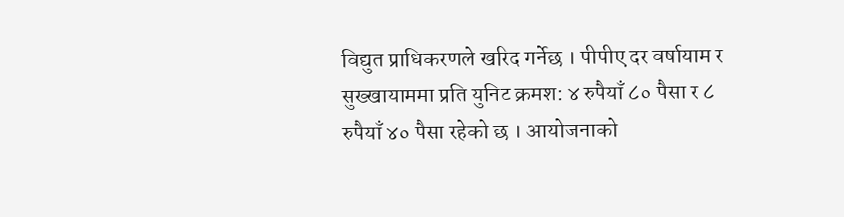विद्युत प्राधिकरणले खरिद गर्नेछ । पीपीए दर वर्षायाम र सुख्खायाममा प्रति युनिट क्रमश: ४ रुपैयाँ ८० पैसा र ८ रुपैयाँ ४० पैसा रहेको छ । आयोजनाको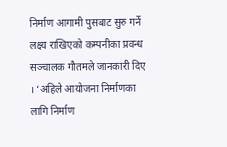निर्माण आगामी पुसबाट सुरु गर्ने लक्ष्य राखिएको कम्पनीका प्रवन्ध सञ्चालक गौतमले जानकारी दिए । ‘अहिले आयोजना निर्माणका लागि निर्माण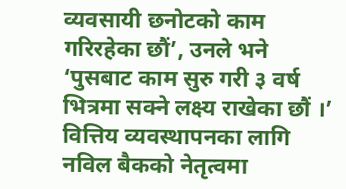व्यवसायी छनोटको काम गरिरहेका छौं’, उनले भने ‘पुसबाट काम सुरु गरी ३ वर्ष भित्रमा सक्ने लक्ष्य राखेका छौं ।’ वित्तिय व्यवस्थापनका लागि नविल बैकको नेतृत्वमा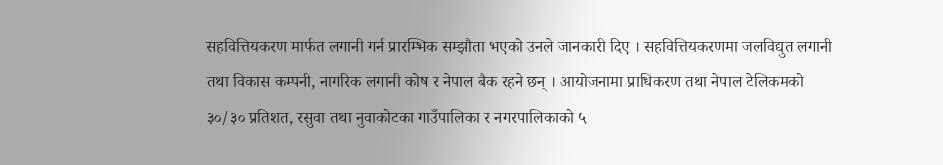सहवित्तियकरण मार्फत लगानी गर्न प्रारम्भिक सम्झौता भएको उनले जानकारी दिए । सहवित्तियकरणमा जलविद्युत लगानी तथा विकास कम्पनी, नागरिक लगानी कोष र नेपाल बैक रहने छन् । आयोजनामा प्राधिकरण तथा नेपाल टेलिकमको ३०/३० प्रतिशत, रसुवा तथा नुवाकोटका गाउँपालिका र नगरपालिकाको ५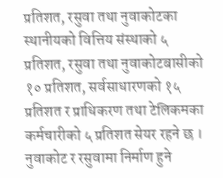प्रतिशत, रसुवा तथा नुवाकोटका स्थानीयको वित्तिय संस्थाको ५ प्रतिशत, रसुवा तथा नुवाकोटबासीको १० प्रतिशत, सर्वसाधारणको १५ प्रतिशत र प्राधिकरण तथा टेलिकमका कर्मचारीको ५ प्रतिशत सेयर रहने छ । नुवाकोट र रसुवामा निर्माण हुने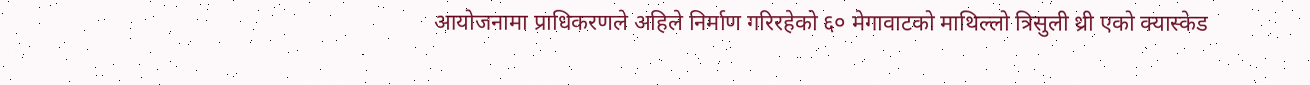आयोजनामा प्राधिकरणले अहिले निर्माण गरिरहेको ६० मेगावाटको माथिल्लो त्रिसुली थ्री एको क्यास्केड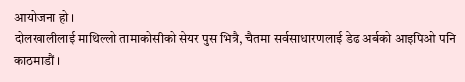आयोजना हो ।
दोलखालीलाई माथिल्लो तामाकोसीको सेयर पुस भित्रै, चैतमा सर्वसाधारणलाई डेढ अर्बको आइपिओ पनि
काठमाडौं ।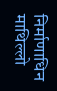निर्माणाधिन माथिल्लो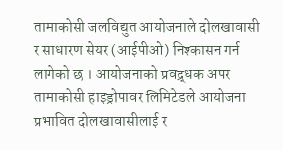तामाकोसी जलविद्युत आयोजनाले दोलखावासी र साधारण सेयर (आईपीओ) निश्कासन गर्न लागेको छ । आयोजनाको प्रवद्र्धक अपर तामाकोसी हाइड्रोपावर लिमिटेडले आयोजना प्रभावित दोलखावासीलाई र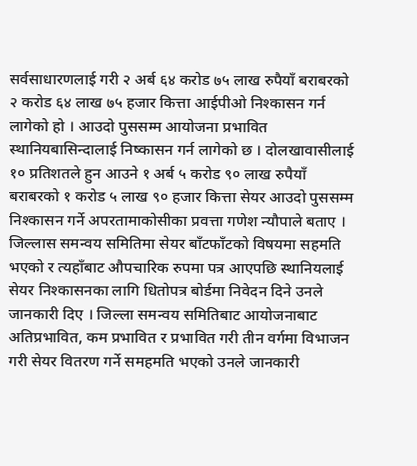सर्वसाधारणलाई गरी २ अर्ब ६४ करोड ७५ लाख रुपैयाँ बराबरको २ करोड ६४ लाख ७५ हजार कित्ता आईपीओ निश्कासन गर्न लागेको हो । आउदो पुससम्म आयोजना प्रभावित स्थानियबासिन्दालाई निष्कासन गर्न लागेको छ । दोलखावासीलाई १० प्रतिशतले हुन आउने १ अर्ब ५ करोड ९० लाख रुपैयाँ बराबरको १ करोड ५ लाख ९० हजार कित्ता सेयर आउदो पुससम्म निश्कासन गर्ने अपरतामाकोसीका प्रवत्ता गणेश न्यौपाले बताए । जिल्लास समन्वय समितिमा सेयर बाँटफाँटको विषयमा सहमति भएको र त्यहाँबाट औपचारिक रुपमा पत्र आएपछि स्थानियलाई सेयर निश्कासनका लागि धितोपत्र बोर्डमा निवेदन दिने उनले जानकारी दिए । जिल्ला समन्वय समितिबाट आयोजनाबाट अतिप्रभावित, कम प्रभावित र प्रभावित गरी तीन वर्गमा विभाजन गरी सेयर वितरण गर्ने समहमति भएको उनले जानकारी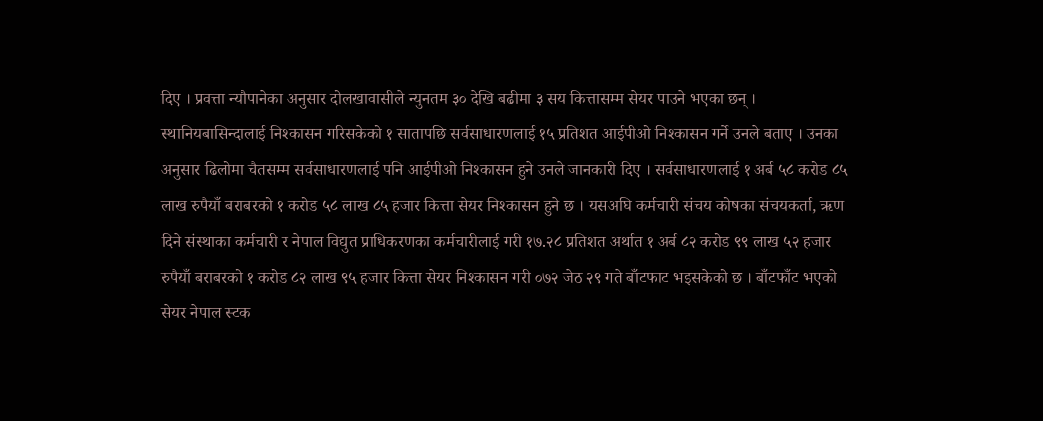दिए । प्रवत्ता न्यौपानेका अनुसार दोलखावासीले न्युनतम ३० देखि बढीमा ३ सय कित्तासम्म सेयर पाउने भएका छन् । स्थानियबासिन्दालाई निश्कासन गरिसकेको १ सातापछि सर्वसाधारणलाई १५ प्रतिशत आईपीओ निश्कासन गर्ने उनले बताए । उनका अनुसार ढिलोमा चैतसम्म सर्वसाधारणलाई पनि आईपीओ निश्कासन हुने उनले जानकारी दिए । सर्वसाधारणलाई १ अर्ब ५८ करोड ८५ लाख रुपैयाँ बराबरको १ करोड ५८ लाख ८५ हजार कित्ता सेयर निश्कासन हुने छ । यसअघि कर्मचारी संचय कोषका संचयकर्ता, ऋण दिने संस्थाका कर्मचारी र नेपाल विद्युत प्राधिकरणका कर्मचारीलाई गरी १७.२८ प्रतिशत अर्थात १ अर्ब ८२ करोड ९९ लाख ५२ हजार रुपैयाँ बराबरको १ करोड ८२ लाख ९५ हजार कित्ता सेयर निश्कासन गरी ०७२ जेठ २९ गते बाँटफाट भइसकेको छ । बाँटफाँट भएको सेयर नेपाल स्टक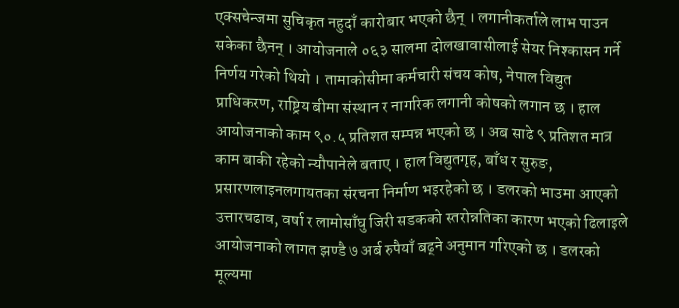एक्सचेन्जमा सुचिकृत नहुदाँ कारोबार भएको छैन् । लगानीकर्ताले लाभ पाउन सकेका छैनन् । आयोजनाले ०६३ सालमा दोलखावासीलाई सेयर निश्कासन गर्ने निर्णय गरेको थियो । तामाकोसीमा कर्मचारी संचय कोष, नेपाल विद्युत प्राधिकरण, राष्ट्रिय बीमा संस्थान र नागरिक लगानी कोषको लगान छ । हाल आयोजनाको काम ९०.५ प्रतिशत सम्पन्न भएको छ । अब साढे ९ प्रतिशत मात्र काम बाकी रहेको न्यौपानेले बताए । हाल विद्युतगृह, बाँध र सुरुङ, प्रसारणलाइनलगायतका संरचना निर्माण भइरहेको छ । डलरको भाउमा आएको उत्तारचढाव, वर्षा र लामोसाँघु जिरी सडकको स्तरोन्नतिका कारण भएको ढिलाइले आयोजनाको लागत झण्डै ७ अर्ब रुपैयाँ बढ्ने अनुमान गरिएको छ । डलरको मूल्यमा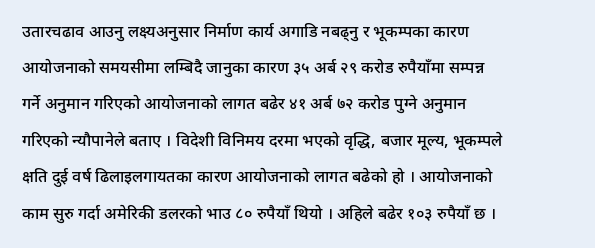उतारचढाव आउनु लक्ष्यअनुसार निर्माण कार्य अगाडि नबढ्नु र भूकम्पका कारण आयोजनाको समयसीमा लम्बिदै जानुका कारण ३५ अर्ब २९ करोड रुपैयाँमा सम्पन्न गर्ने अनुमान गरिएको आयोजनाको लागत बढेर ४१ अर्ब ७२ करोड पुग्ने अनुमान गरिएको न्यौपानेले बताए । विदेशी विनिमय दरमा भएको वृद्धि, बजार मूल्य, भूकम्पले क्षति दुई वर्ष ढिलाइलगायतका कारण आयोजनाको लागत बढेको हो । आयोजनाको काम सुरु गर्दा अमेरिकी डलरको भाउ ८० रुपैयाँ थियो । अहिले बढेर १०३ रुपैयाँ छ ।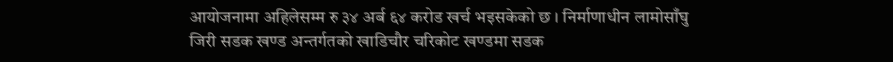आयोजनामा अहिलेसम्म रु ३४ अर्ब ६४ करोड खर्च भइसकेको छ । निर्माणाधीन लामोसाँघु जिरी सडक खण्ड अन्तर्गतको खाडिचौर चरिकोट खण्डमा सडक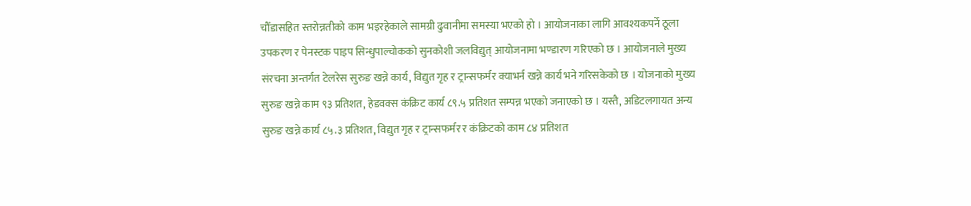चौँडासहित स्तरोन्नतीको काम भइरहेकाले सामग्री ढुवानीमा समस्या भएको हो । आयोजनाका लागि आवश्यकपर्ने ठूला उपकरण र पेनस्टक पाइप सिन्धुपाल्चोकको सुनकोशी जलविद्युत् आयोजनामा भण्डारण गरिएको छ । आयोजनाले मुख्य संरचना अन्तर्गत टेलरेस सुरुङ खन्ने कार्य, विद्युत गृह र ट्रान्सफर्मर क्याभर्न खन्ने कार्य भने गरिसकेको छ । योजनाको मुख्य सुरुङ खन्ने काम ९३ प्रतिशत, हेडवक्स कंक्रिट कार्य ८९.५ प्रतिशत सम्पन्न भएको जनाएको छ । यस्तै, अडिटलगायत अन्य सुरुङ खन्ने कार्य ८५.३ प्रतिशत, विद्युत गृह र ट्रान्सफर्मर र कंक्रिटको काम ८४ प्रतिशत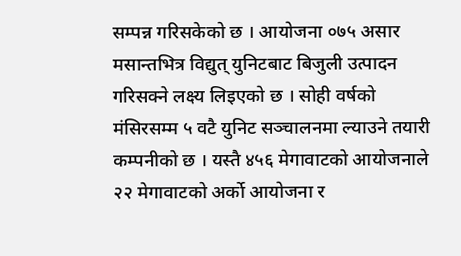सम्पन्न गरिसकेको छ । आयोजना ०७५ असार मसान्तभित्र विद्युत् युनिटबाट बिजुली उत्पादन गरिसक्ने लक्ष्य लिइएको छ । सोही वर्षको मंसिरसम्म ५ वटै युनिट सञ्चालनमा ल्याउने तयारी कम्पनीको छ । यस्तै ४५६ मेगावाटको आयोजनाले २२ मेगावाटको अर्को आयोजना र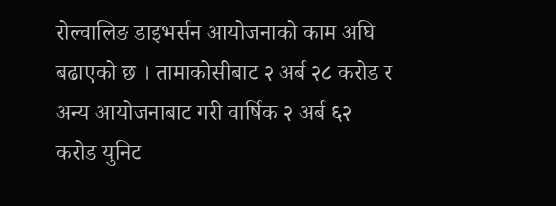रोल्वालिङ डाइभर्सन आयोजनाको काम अघि बढाएको छ । तामाकोसीबाट २ अर्ब २८ करोड र अन्य आयोजनाबाट गरी वार्षिक २ अर्ब ६२ करोड युनिट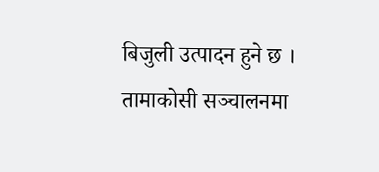बिजुली उत्पादन हुने छ । तामाकोसी सञ्चालनमा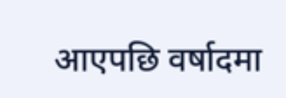आएपछि वर्षादमा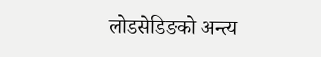लोडसेडिङको अन्त्य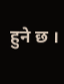हुने छ ।